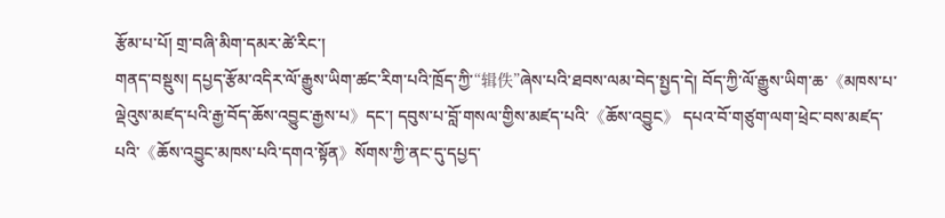རྩོམ་པ་པོ། གྲ་བཞི་མིག་དམར་ཚེ་རིང་།
གནད་བསྡུས། དཔྱད་རྩོམ་འདིར་ལོ་རྒྱུས་ཡིག་ཚང་རིག་པའི་ཁྲོད་ཀྱི་“辑佚”ཞེས་པའི་ཐབས་ལམ་བེད་སྤྱད་དེ། བོད་ཀྱི་ལོ་རྒྱུས་ཡིག་ཆ་《མཁས་པ་ལྡེའུས་མཛད་པའི་རྒྱ་བོད་ཆོས་འབྱུང་རྒྱས་པ》དང་། དབུས་པ་བློ་གསལ་གྱིས་མཛད་པའི་《ཆོས་འབྱུང》 དཔའ་བོ་གཙུག་ལག་ཕྲེང་བས་མཛད་པའི་《ཆོས་འབྱུང་མཁས་པའི་དགའ་སྟོན》སོགས་ཀྱི་ནང་དུ་དཔྱད་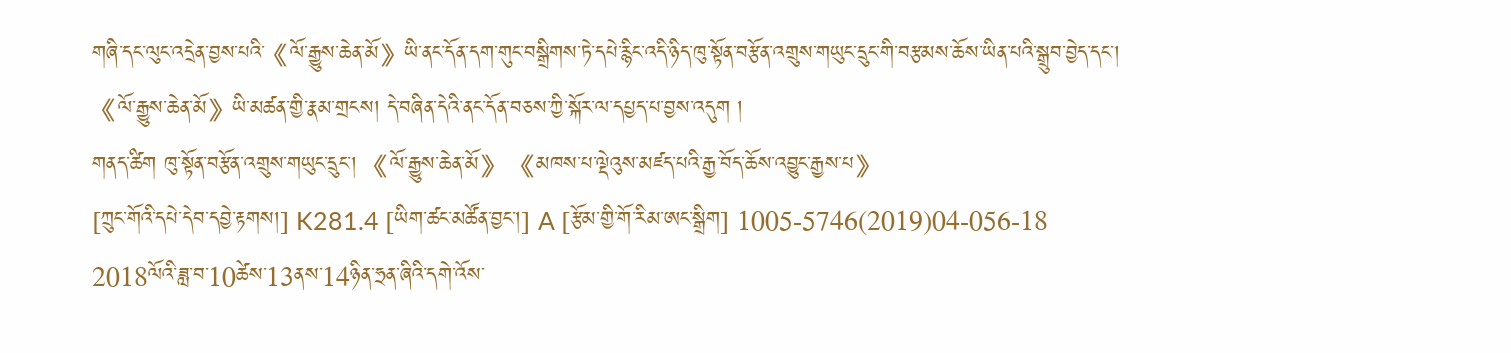གཞི་དང་ལུང་འདྲེན་བྱས་པའི་《ལོ་རྒྱུས་ཆེན་མོ》ཡི་ནང་དོན་དག་གུང་བསྒྲིགས་ཏེ་དཔེ་རྙིང་འདི་ཉིད་ཁུ་སྟོན་བརྩོན་འགྲུས་གཡུང་དྲུང་གི་བརྩམས་ཆོས་ཡིན་པའི་སྒྲུབ་བྱེད་དང་། 《ལོ་རྒྱུས་ཆེན་མོ》ཡི་མཚན་གྱི་རྣམ་གྲངས། དེ་བཞིན་དེའི་ནང་དོན་བཅས་ཀྱི་སྐོར་ལ་དཔྱད་པ་བྱས་འདུག །
གནད་ཚིག ཁུ་སྟོན་བརྩོན་འགྲུས་གཡུང་དྲུང་། 《ལོ་རྒྱུས་ཆེན་མོ》 《མཁས་པ་ལྡེའུས་མཛད་པའི་རྒྱ་བོད་ཆོས་འབྱུང་རྒྱས་པ》
[ཀྲུང་གོའི་དཔེ་དེབ་དབྱེ་རྟགས།] K281.4 [ཡིག་ཚང་མཚོན་བྱང་།] A [རྩོམ་གྱི་གོ་རིམ་ཨང་སྒྲིག] 1005-5746(2019)04-056-18
2018ལོའི་ཟླ་བ་10ཚེས་13ནས་14ཉིན་ཧྲན་ཞིའི་དགེ་འོས་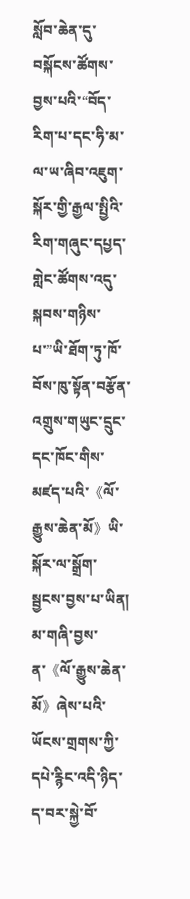སློབ་ཆེན་དུ་བསྐོངས་ཚོགས་བྱས་པའི་“བོད་རིག་པ་དང་ཧི་མ་ལ་ཡ་ཞིབ་འཇུག་སྐོར་གྱི་རྒྱལ་སྤྱིའི་རིག་གཞུང་དཔྱད་གླེང་ཚོགས་འདུ་སྐབས་གཉིས་པ་”ཡི་ཐོག་ཏུ་ཁོ་བོས་ཁུ་སྟོན་བརྩོན་འགྲུས་གཡུང་དྲུང་དང་ཁོང་གིས་མཛད་པའི་《ལོ་རྒྱུས་ཆེན་མོ》ཡི་སྐོར་ལ་སྒྲོག་སྦྱངས་བྱས་པ་ཡིན། མ་གཞི་བྱས་ན་《ལོ་རྒྱུས་ཆེན་མོ》ཞེས་པའི་ཡོངས་གྲགས་ཀྱི་དཔེ་རྙིང་འདི་ཉིད་ད་བར་སྐྱེ་བོ་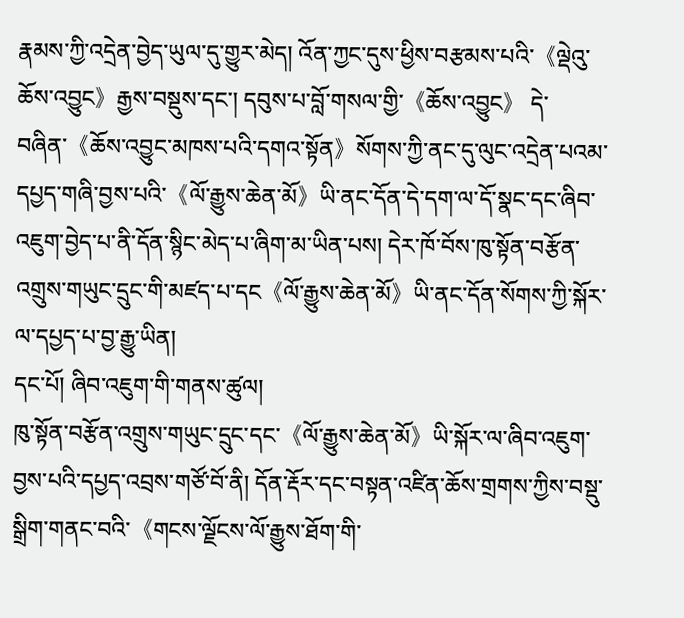རྣམས་ཀྱི་འདྲེན་བྱེད་ཡུལ་དུ་གྱུར་མེད། འོན་ཀྱང་དུས་ཕྱིས་བརྩམས་པའི་《ལྡེའུ་ཆོས་འབྱུང》རྒྱས་བསྡུས་དང་། དབུས་པ་བློ་གསལ་གྱི་《ཆོས་འབྱུང》 དེ་བཞིན་《ཆོས་འབྱུང་མཁས་པའི་དགའ་སྟོན》སོགས་ཀྱི་ནང་དུ་ལུང་འདྲེན་པའམ་དཔྱད་གཞི་བྱས་པའི་《ལོ་རྒྱུས་ཆེན་མོ》ཡི་ནང་དོན་དེ་དག་ལ་དོ་སྣང་དང་ཞིབ་འཇུག་བྱེད་པ་ནི་དོན་སྙིང་མེད་པ་ཞིག་མ་ཡིན་པས། དེར་ཁོ་བོས་ཁུ་སྟོན་བརྩོན་འགྲུས་གཡུང་དྲུང་གི་མཛད་པ་དང《ལོ་རྒྱུས་ཆེན་མོ》ཡི་ནང་དོན་སོགས་ཀྱི་སྐོར་ལ་དཔྱད་པ་བྱ་རྒྱུ་ཡིན།
དང་པོ། ཞིབ་འཇུག་གི་གནས་ཚུལ།
ཁུ་སྟོན་བརྩོན་འགྲུས་གཡུང་དྲུང་དང་《ལོ་རྒྱུས་ཆེན་མོ》ཡི་སྐོར་ལ་ཞིབ་འཇུག་བྱས་པའི་དཔྱད་འབྲས་གཙོ་བོ་ནི། དོན་རྡོར་དང་བསྟན་འཛིན་ཆོས་གྲགས་ཀྱིས་བསྡུ་སྒྲིག་གནང་བའི་《གངས་ལྗོངས་ལོ་རྒྱུས་ཐོག་གི་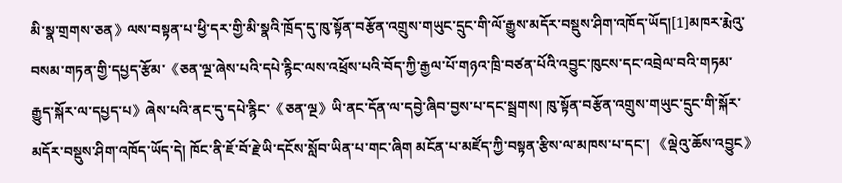མི་སྣ་གྲགས་ཅན》ལས་བསྟན་པ་ཕྱི་དར་གྱི་མི་སྣའི་ཁྲོད་དུ་ཁུ་སྟོན་བརྩོན་འགྲུས་གཡུང་དྲུང་གི་ལོ་རྒྱུས་མདོར་བསྡུས་ཤིག་འཁོད་ཡོད།[1]མཁར་རྨེའུ་བསམ་གཏན་གྱི་དཔྱད་རྩོམ་《ཅན་ལྔ་ཞེས་པའི་དཔེ་རྙིང་ལས་འཕྲོས་པའི་བོད་ཀྱི་རྒྱལ་པོ་གཉའ་ཁྲི་བཙན་པོའི་འབྱུང་ཁུངས་དང་འབྲེལ་བའི་གཏམ་རྒྱུད་སྐོར་ལ་དཔྱད་པ》ཞེས་པའི་ནང་དུ་དཔེ་རྙིང་《ཅན་ལྔ》ཡི་ནང་དོན་ལ་དབྱེ་ཞིབ་བྱས་པ་དང་སྦྲགས། ཁུ་སྟོན་བརྩོན་འགྲུས་གཡུང་དྲུང་གི་སྐོར་མདོར་བསྡུས་ཤིག་འཁོད་ཡོད་དེ། ཁོང་ནི་ཇོ་བོ་རྗེ་ཡི་དངོས་སློབ་ཡིན་པ་གང་ཞིག མངོན་པ་མཛོད་ཀྱི་བསྟན་རྩིས་ལ་མཁས་པ་དང་། 《ལྡེའུ་ཆོས་འབྱུང》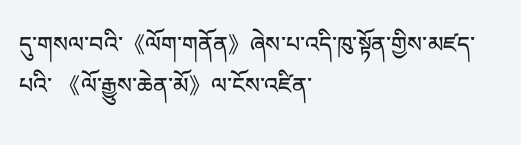དུ་གསལ་བའི་《ལོག་གནོན》ཞེས་པ་འདི་ཁུ་སྟོན་གྱིས་མཛད་པའི་ 《ལོ་རྒྱུས་ཆེན་མོ》ལ་ངོས་འཛིན་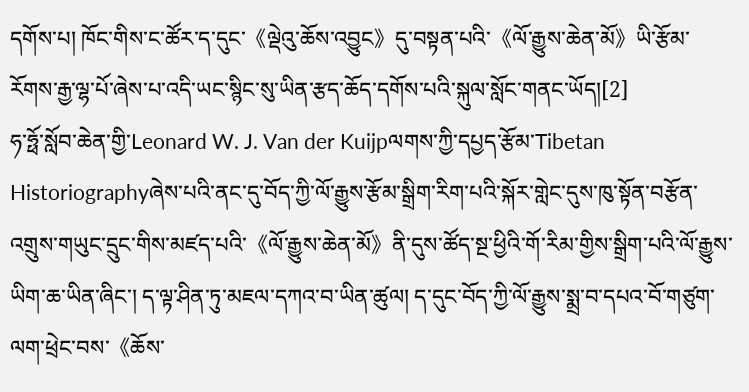དགོས་པ། ཁོང་གིས་ང་ཚོར་ད་དུང་《ལྡེའུ་ཆོས་འབྱུང》དུ་བསྟན་པའི་《ལོ་རྒྱུས་ཆེན་མོ》ཡི་རྩོམ་རོགས་རྒྱ་ལྷ་པོ་ཞེས་པ་འདི་ཡང་སྙིང་སུ་ཡིན་རྩད་ཆོད་དགོས་པའི་སྐུལ་སློང་གནང་ཡོད།[2]
ཧ་ཧྥོ་སློབ་ཆེན་གྱི་Leonard W. J. Van der Kuijpལགས་ཀྱི་དཔྱད་རྩོམ་Tibetan Historiographyཞེས་པའི་ནང་དུ་བོད་ཀྱི་ལོ་རྒྱུས་རྩོམ་སྒྲིག་རིག་པའི་སྐོར་གླེང་དུས་ཁུ་སྟོན་བརྩོན་འགྲུས་གཡུང་དྲུང་གིས་མཛད་པའི་《ལོ་རྒྱུས་ཆེན་མོ》ནི་དུས་ཚོད་སྔ་ཕྱིའི་གོ་རིམ་གྱིས་སྒྲིག་པའི་ལོ་རྒྱུས་ཡིག་ཆ་ཡིན་ཞིང་། ད་ལྟ་ཤིན་ཏུ་མཇལ་དཀའ་བ་ཡིན་ཚུལ། ད་དུང་བོད་ཀྱི་ལོ་རྒྱུས་སྨྲ་བ་དཔའ་བོ་གཙུག་ལག་ཕྲེང་བས་《ཆོས་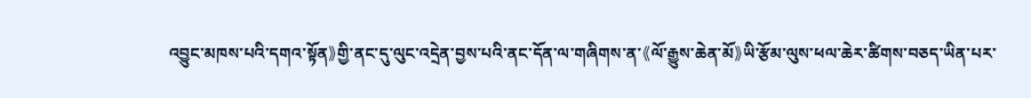འབྱུང་མཁས་པའི་དགའ་སྟོན》གྱི་ནང་དུ་ལུང་འདྲེན་བྱས་པའི་ནང་དོན་ལ་གཞིགས་ན་《ལོ་རྒྱུས་ཆེན་མོ》ཡི་རྩོམ་ལུས་ཕལ་ཆེར་ཚིགས་བཅད་ཡིན་པར་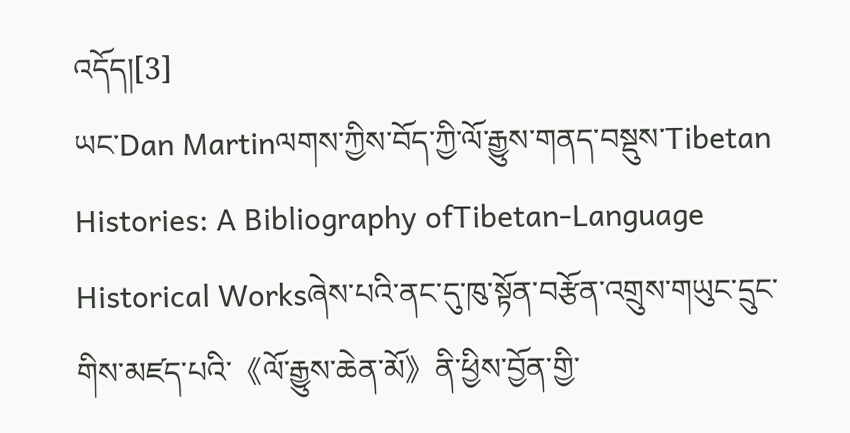འདོད།[3]
ཡང་Dan Martinལགས་ཀྱིས་བོད་ཀྱི་ལོ་རྒྱུས་གནད་བསྡུས་Tibetan Histories: A Bibliography ofTibetan-Language Historical Worksཞེས་པའི་ནང་དུ་ཁུ་སྟོན་བརྩོན་འགྲུས་གཡུང་དྲུང་གིས་མཛད་པའི་《ལོ་རྒྱུས་ཆེན་མོ》ནི་ཕྱིས་བྱོན་གྱི་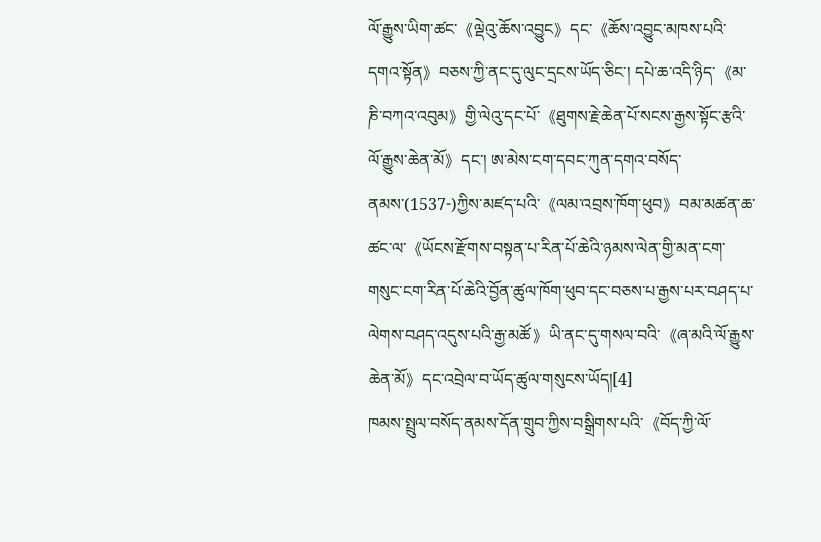ལོ་རྒྱུས་ཡིག་ཚང་《ལྡེའུ་ཆོས་འབྱུང》དང་《ཆོས་འབྱུང་མཁས་པའི་དགའ་སྟོན》བཅས་ཀྱི་ནང་དུ་ལུང་དྲངས་ཡོད་ཅིང་། དཔེ་ཆ་འདི་ཉིད་《མ་ཎི་བཀའ་འབུམ》གྱི་ལེའུ་དང་པོ་《ཐུགས་རྗེ་ཆེན་པོ་སངས་རྒྱས་སྟོང་རྩའི་ལོ་རྒྱུས་ཆེན་མོ》དང་། ཨ་མེས་ངག་དབང་ཀུན་དགའ་བསོད་ནམས་(1537-)ཀྱིས་མཛད་པའི་《ལམ་འབྲས་ཁོག་ཕུབ》བམ་མཚན་ཆ་ཚང་ལ་《ཡོངས་རྫོགས་བསྟན་པ་རིན་པོ་ཆེའི་ཉམས་ལེན་གྱི་མན་ངག་གསུང་ངག་རིན་པོ་ཆེའི་བྱོན་ཚུལ་ཁོག་ཕུབ་དང་བཅས་པ་རྒྱས་པར་བཤད་པ་ལེགས་བཤད་འདུས་པའི་རྒྱ་མཚོ》ཡི་ནང་དུ་གསལ་བའི་《ཞ་མའི་ལོ་རྒྱུས་ཆེན་མོ》དང་འབྲེལ་བ་ཡོད་ཚུལ་གསུངས་ཡོད།[4]
ཁམས་སྤྲུལ་བསོད་ནམས་དོན་གྲུབ་ཀྱིས་བསྒྲིགས་པའི་《བོད་ཀྱི་ལོ་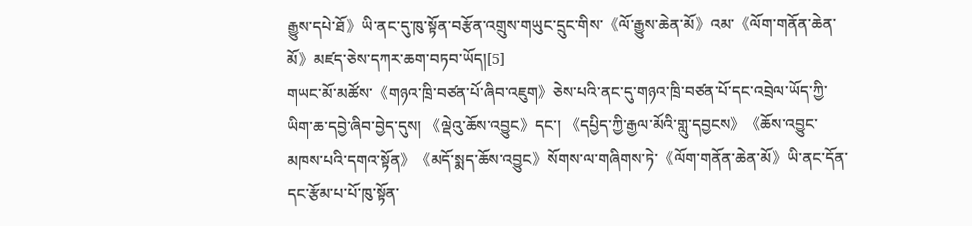རྒྱུས་དཔེ་ཐོ》ཡི་ནང་དུ་ཁུ་སྟོན་བརྩོན་འགྲུས་གཡུང་དྲུང་གིས་《ལོ་རྒྱུས་ཆེན་མོ》འམ་《ལོག་གནོན་ཆེན་མོ》མཛད་ཅེས་དཀར་ཆག་བཏབ་ཡོད།[5]
གཡང་མོ་མཚོས་《གཉའ་ཁྲི་བཙན་པོ་ཞིབ་འཇུག》ཅེས་པའི་ནང་དུ་གཉའ་ཁྲི་བཙན་པོ་དང་འབྲེལ་ཡོད་ཀྱི་ཡིག་ཆ་དབྱེ་ཞིབ་བྱེད་དུས། 《ལྡེའུ་ཆོས་འབྱུང》དང་། 《དཔྱིད་ཀྱི་རྒྱལ་མོའི་གླུ་དབྱངས》《ཆོས་འབྱུང་མཁས་པའི་དགའ་སྟོན》《མདོ་སྨད་ཆོས་འབྱུང》སོགས་ལ་གཞིགས་ཏེ་《ལོག་གནོན་ཆེན་མོ》ཡི་ནང་དོན་དང་རྩོམ་པ་པོ་ཁུ་སྟོན་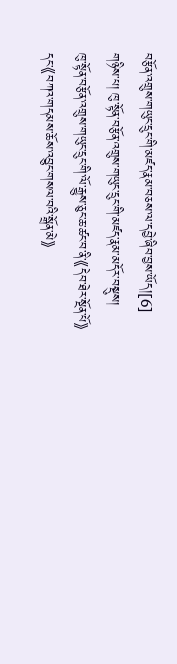བརྩོན་འགྲུས་གཡུང་དྲུང་གི་མཛད་རྣམ་བཅས་ལ་དབྱེ་ཞིབ་བྱས་ཡོད།[6]
གཉིས་པ། ཁུ་སྟོན་བརྩོན་འགྲུས་གཡུང་དྲུང་གི་མཛད་རྣམ་མདོར་བསྡུས།
ཁུ་སྟོན་བརྩོན་འགྲུས་གཡུང་དྲུང་གི་ལོ་རྒྱུས་ཅུང་ཆ་ཚང་བ་ནི་《དེབ་ཐེར་སྔོན་པོ》དང་《བཀའ་གདམས་ཆོས་འབྱུང་གསལ་བའི་སྒྲོན་མེ》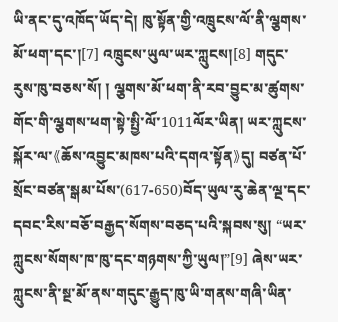ཡི་ནང་དུ་འཁོད་ཡོད་དེ། ཁུ་སྟོན་གྱི་འཁྲུངས་ལོ་ནི་ལྕགས་མོ་ཕག་དང་།[7] འཁྲུངས་ཡུལ་ཡར་ཀླུངས།[8] གདུང་རུས་ཁུ་བཅས་སོ། ། ལྕགས་མོ་ཕག་ནི་རབ་བྱུང་མ་ཚུགས་གོང་གི་ལྕགས་ཕག་སྟེ་སྤྱི་ལོ་1011ལོར་ཡིན། ཡར་ཀླུངས་སྐོར་ལ་《ཆོས་འབྱུང་མཁས་པའི་དགའ་སྟོན》དུ། བཙན་པོ་སྲོང་བཙན་སྒམ་པོས་(617-650)བོད་ཡུལ་རུ་ཆེན་ལྔ་དང་དབང་རིས་བཅོ་བརྒྱད་སོགས་བཅད་པའི་སྐབས་སུ། “ཡར་ཀླུངས་སོགས་ཁ་ཁུ་དང་གཉགས་ཀྱི་ཡུལ།”[9] ཞེས་ཡར་ཀླུངས་ནི་སྔ་མོ་ནས་གདུང་རྒྱུད་ཁུ་ཡི་གནས་གཞི་ཡིན་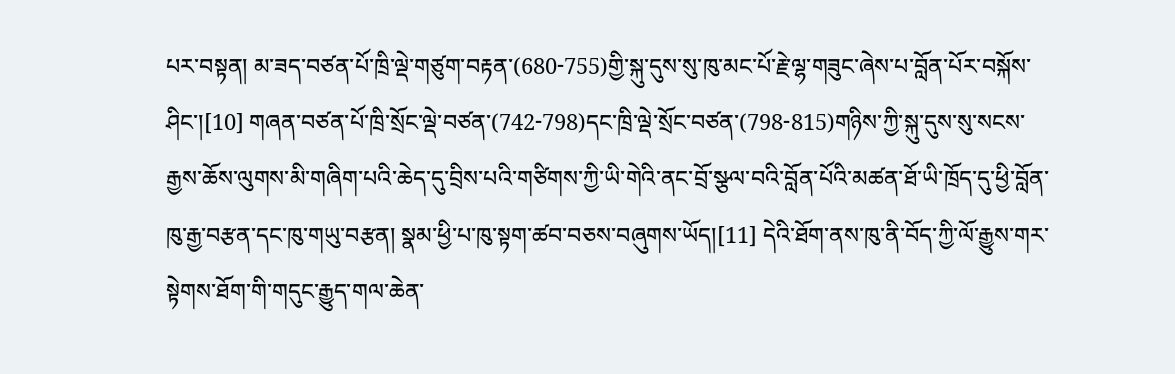པར་བསྟན། མ་ཟད་བཙན་པོ་ཁྲི་ལྡེ་གཙུག་བརྟན་(680-755)གྱི་སྐུ་དུས་སུ་ཁུ་མང་པོ་རྗེ་ལྷ་གཟུང་ཞེས་པ་བློན་པོར་བསྐོས་ཤིང་།[10] གཞན་བཙན་པོ་ཁྲི་སྲོང་ལྡེ་བཙན་(742-798)དང་ཁྲི་ལྡེ་སྲོང་བཙན་(798-815)གཉིས་ཀྱི་སྐུ་དུས་སུ་སངས་རྒྱས་ཆོས་ལུགས་མི་གཞིག་པའི་ཆེད་དུ་བྲིས་པའི་གཙིགས་ཀྱི་ཡི་གེའི་ནང་བྲོ་སྩལ་བའི་བློན་པོའི་མཚན་ཐོ་ཡི་ཁྲོད་དུ་ཕྱི་བློན་ཁུ་རྒྱ་བརྩན་དང་ཁུ་གཡུ་བརྩན། སྣམ་ཕྱི་པ་ཁུ་སྟག་ཚབ་བཅས་བཞུགས་ཡོད།[11] དེའི་ཐོག་ནས་ཁུ་ནི་བོད་ཀྱི་ལོ་རྒྱུས་གར་སྟེགས་ཐོག་གི་གདུང་རྒྱུད་གལ་ཆེན་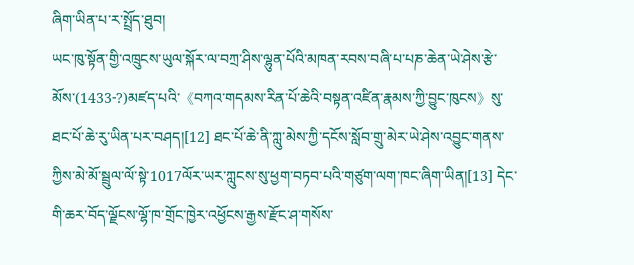ཞིག་ཡིན་པ་ར་སྤྲོད་ཐུབ།
ཡང་ཁུ་སྟོན་གྱི་འཁྲུངས་ཡུལ་སྐོར་ལ་བཀྲ་ཤིས་ལྷུན་པོའི་མཁན་རབས་བཞི་པ་པཎ་ཆེན་ཡེ་ཤེས་རྩེ་མོས་(1433-?)མཛད་པའི་《བཀའ་གདམས་རིན་པོ་ཆེའི་བསྟན་འཛིན་རྣམས་ཀྱི་བྱུང་ཁུངས》སུ་ཐང་པོ་ཆེ་རུ་ཡིན་པར་བཤད།[12] ཐང་པོ་ཆེ་ནི་ཀླུ་མེས་ཀྱི་དངོས་སློབ་གྲུ་མེར་ཡེ་ཤེས་འབྱུང་གནས་ཀྱིས་མེ་མོ་སྦྲུལ་ལོ་སྟེ་1017ལོར་ཡར་ཀླུངས་སུ་ཕྱག་བཏབ་པའི་གཙུག་ལག་ཁང་ཞིག་ཡིན།[13] དེང་གི་ཆར་བོད་ལྗོངས་ལྷོ་ཁ་གྲོང་ཁྱེར་འཕྱོངས་རྒྱས་རྫོང་ཤ་གསོས་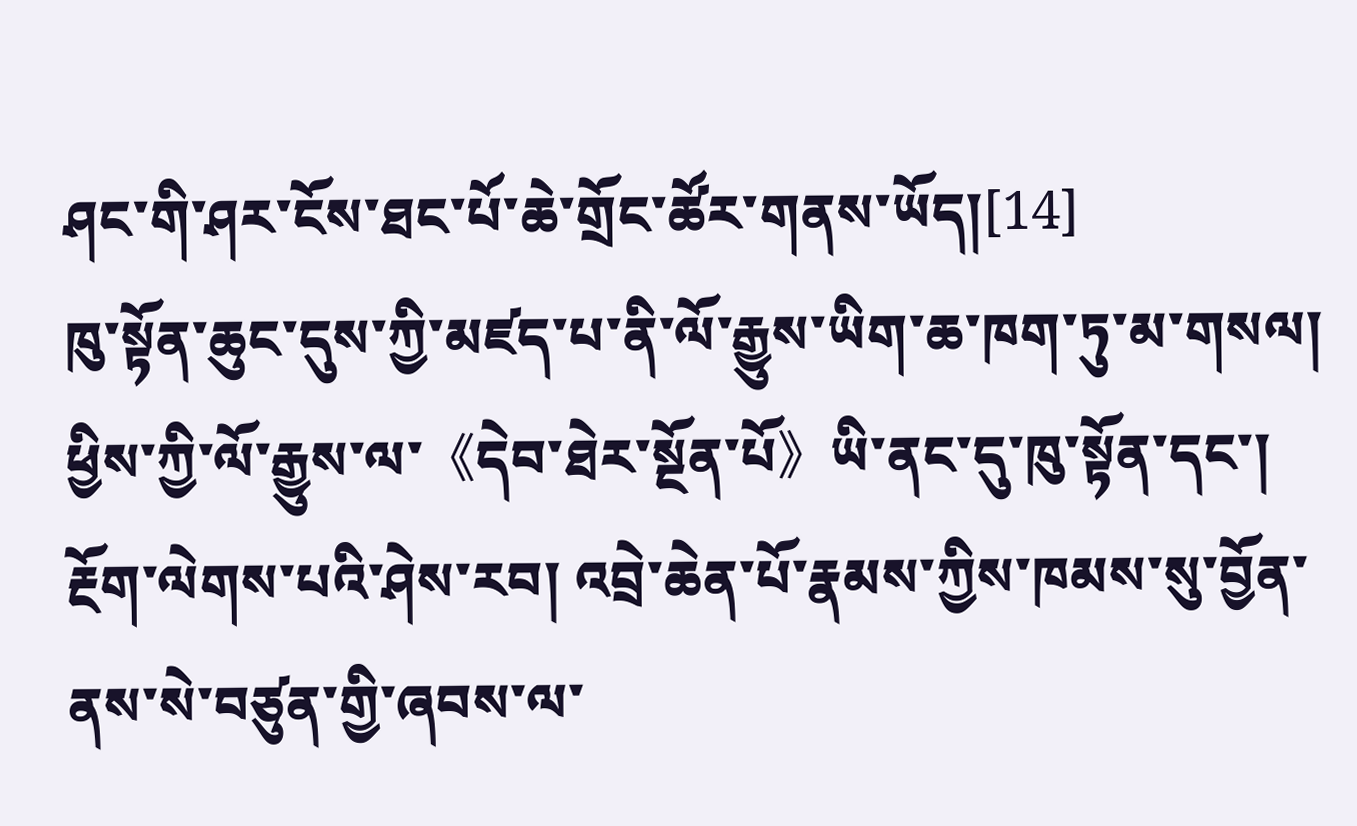ཤང་གི་ཤར་ངོས་ཐང་པོ་ཆེ་གྲོང་ཚོར་གནས་ཡོད།[14]
ཁུ་སྟོན་ཆུང་དུས་ཀྱི་མཛད་པ་ནི་ལོ་རྒྱུས་ཡིག་ཆ་ཁག་ཏུ་མ་གསལ། ཕྱིས་ཀྱི་ལོ་རྒྱུས་ལ་《དེབ་ཐེར་སྔོན་པོ》ཡི་ནང་དུ་ཁུ་སྟོན་དང་། རྔོག་ལེགས་པའི་ཤེས་རབ། འབྲེ་ཆེན་པོ་རྣམས་ཀྱིས་ཁམས་སུ་བྱོན་ནས་སེ་བཙུན་གྱི་ཞབས་ལ་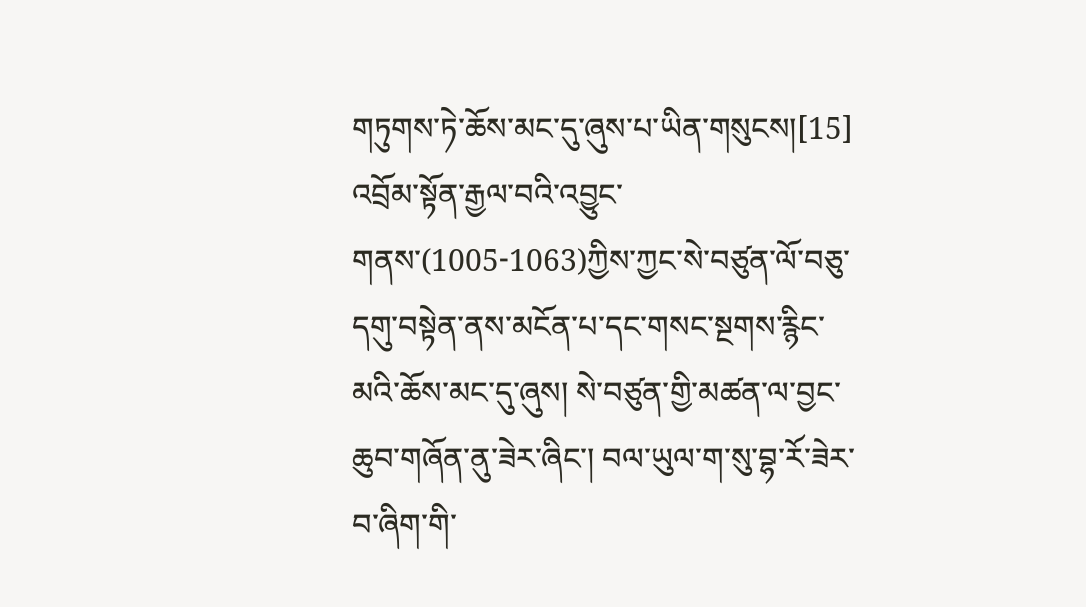གཏུགས་ཏེ་ཆོས་མང་དུ་ཞུས་པ་ཡིན་གསུངས།[15] འབྲོམ་སྟོན་རྒྱལ་བའི་འབྱུང་གནས་(1005-1063)ཀྱིས་ཀྱང་སེ་བཙུན་ལོ་བཅུ་དགུ་བསྟེན་ནས་མངོན་པ་དང་གསང་སྔགས་རྙིང་མའི་ཆོས་མང་དུ་ཞུས། སེ་བཙུན་གྱི་མཚན་ལ་བྱང་ཆུབ་གཞོན་ནུ་ཟེར་ཞིང་། བལ་ཡུལ་ག་སུ་བྷ་རོ་ཟེར་བ་ཞིག་གི་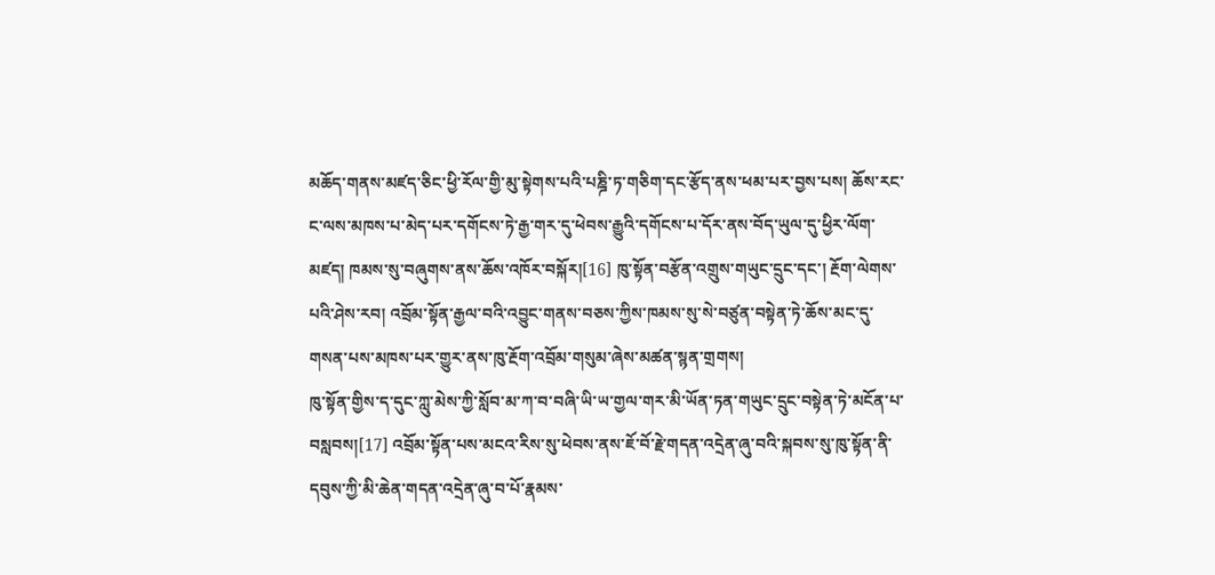མཆོད་གནས་མཛད་ཅིང་ཕྱི་རོལ་གྱི་མུ་སྟེགས་པའི་པཎྜི་ཏ་གཅིག་དང་རྩོད་ནས་ཕམ་པར་བྱས་པས། ཆོས་རང་ང་ལས་མཁས་པ་མེད་པར་དགོངས་ཏེ་རྒྱ་གར་དུ་ཕེབས་རྒྱུའི་དགོངས་པ་དོར་ནས་བོད་ཡུལ་དུ་ཕྱིར་ལོག་མཛད། ཁམས་སུ་བཞུགས་ནས་ཆོས་འཁོར་བསྐོར།[16] ཁུ་སྟོན་བརྩོན་འགྲུས་གཡུང་དྲུང་དང་། རྔོག་ལེགས་པའི་ཤེས་རབ། འབྲོམ་སྟོན་རྒྱལ་བའི་འབྱུང་གནས་བཅས་ཀྱིས་ཁམས་སུ་སེ་བཙུན་བསྟེན་ཏེ་ཆོས་མང་དུ་གསན་པས་མཁས་པར་གྱུར་ནས་ཁུ་རྔོག་འབྲོམ་གསུམ་ཞེས་མཚན་སྙན་གྲགས།
ཁུ་སྟོན་གྱིས་ད་དུང་ཀླུ་མེས་ཀྱི་སློབ་མ་ཀ་བ་བཞི་ཡི་ཡ་གྱལ་གར་མི་ཡོན་ཏན་གཡུང་དྲུང་བསྟེན་ཏེ་མངོན་པ་བསླབས།[17] འབྲོམ་སྟོན་པས་མངའ་རིས་སུ་ཕེབས་ནས་ཇོ་བོ་རྗེ་གདན་འདྲེན་ཞུ་བའི་སྐབས་སུ་ཁུ་སྟོན་ནི་དབུས་ཀྱི་མི་ཆེན་གདན་འདྲེན་ཞུ་བ་པོ་རྣམས་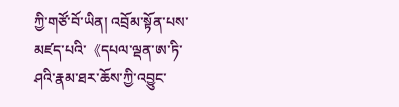ཀྱི་གཙོ་བོ་ཡིན། འབྲོམ་སྟོན་པས་མཛད་པའི་《དཔལ་ལྡན་ཨ་ཏི་ཤའི་རྣམ་ཐར་ཆོས་ཀྱི་འབྱུང་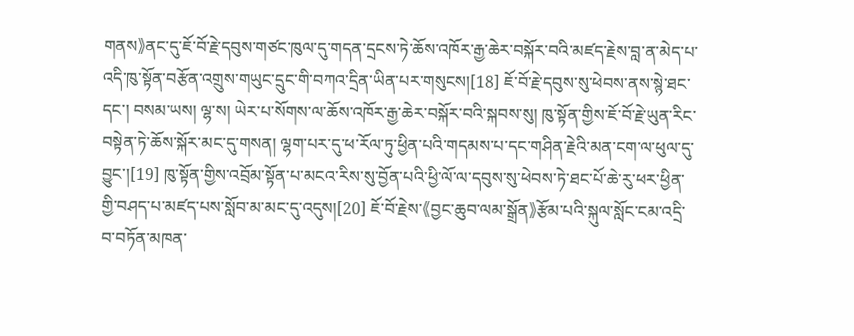གནས》ནང་དུ་ཇོ་བོ་རྗེ་དབུས་གཙང་ཁུལ་དུ་གདན་དྲངས་ཏེ་ཆོས་འཁོར་རྒྱ་ཆེར་བསྐོར་བའི་མཛད་རྗེས་བླ་ན་མེད་པ་འདི་ཁུ་སྟོན་བརྩོན་འགྲུས་གཡུང་དྲུང་གི་བཀའ་དྲིན་ཡིན་པར་གསུངས།[18] ཇོ་བོ་རྗེ་དབུས་སུ་ཕེབས་ནས་སྙེ་ཐང་དང་། བསམ་ཡས། ལྷ་ས། ཡེར་པ་སོགས་ལ་ཆོས་འཁོར་རྒྱ་ཆེར་བསྐོར་བའི་སྐབས་སུ། ཁུ་སྟོན་གྱིས་ཇོ་བོ་རྗེ་ཡུན་རིང་བསྟེན་ཏེ་ཆོས་སྐོར་མང་དུ་གསན། ལྷག་པར་དུ་ཕ་རོལ་ཏུ་ཕྱིན་པའི་གདམས་པ་དང་གཤིན་རྗེའི་མན་ངག་ལ་ཕུལ་དུ་བྱུང་།[19] ཁུ་སྟོན་གྱིས་འབྲོམ་སྟོན་པ་མངའ་རིས་སུ་བྱོན་པའི་ཕྱི་ལོ་ལ་དབུས་སུ་ཕེབས་ཏེ་ཐང་པོ་ཆེ་རུ་ཕར་ཕྱིན་གྱི་བཤད་པ་མཛད་པས་སློབ་མ་མང་དུ་འདུས།[20] ཇོ་བོ་རྗེས་《བྱང་ཆུབ་ལམ་སྒྲོན》རྩོམ་པའི་སྐུལ་སློང་ངམ་འདྲི་བ་བཏོན་མཁན་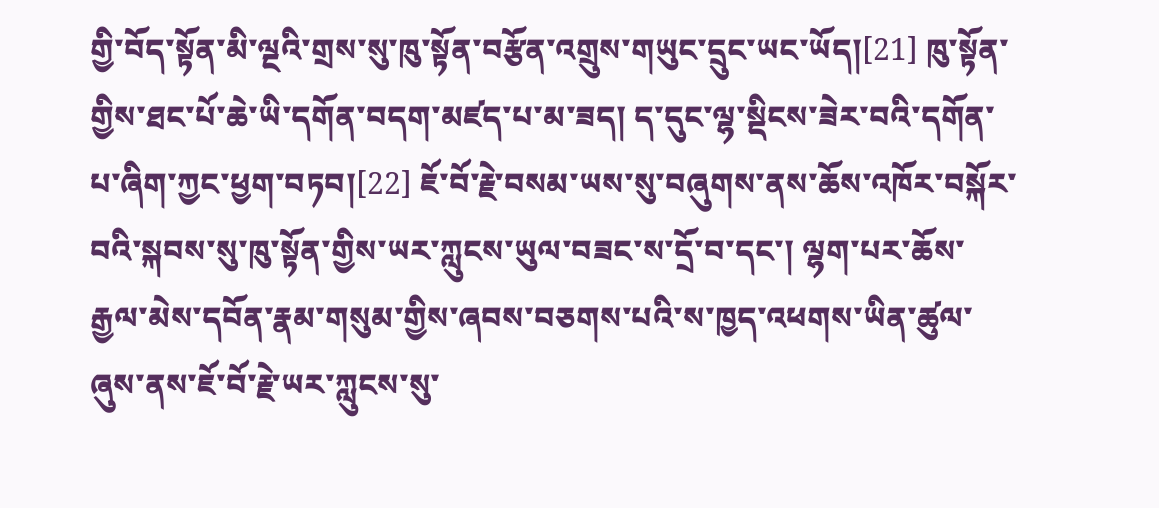གྱི་བོད་སྟོན་མི་ལྔའི་གྲས་སུ་ཁུ་སྟོན་བརྩོན་འགྲུས་གཡུང་དྲུང་ཡང་ཡོད།[21] ཁུ་སྟོན་གྱིས་ཐང་པོ་ཆེ་ཡི་དགོན་བདག་མཛད་པ་མ་ཟད། ད་དུང་ལྷ་སྡིངས་ཟེར་བའི་དགོན་པ་ཞིག་ཀྱང་ཕྱག་བཏབ།[22] ཇོ་བོ་རྗེ་བསམ་ཡས་སུ་བཞུགས་ནས་ཆོས་འཁོར་བསྐོར་བའི་སྐབས་སུ་ཁུ་སྟོན་གྱིས་ཡར་ཀླུངས་ཡུལ་བཟང་ས་དྲོ་བ་དང་། ལྷག་པར་ཆོས་རྒྱལ་མེས་དབོན་རྣམ་གསུམ་གྱིས་ཞབས་བཅགས་པའི་ས་ཁྱད་འཕགས་ཡིན་ཚུལ་ཞུས་ནས་ཇོ་བོ་རྗེ་ཡར་ཀླུངས་སུ་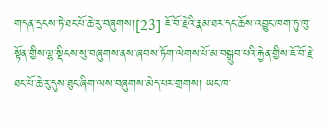གདན་དྲངས་ཏེ་ཐང་པོ་ཆེ་རུ་བཞུགས།[23] ཇོ་བོ་རྗེའི་རྣམ་ཐར་དང་ཆོས་འབྱུང་ཁག་ཏུ་ཁུ་སྟོན་གྱིས་ལྷ་སྡིངས་སུ་བཞུགས་ནས་ཞབས་ཏོག་ལེགས་པོ་མ་བསྒྲུབ་པའི་རྐྱེན་གྱིས་ཇོ་བོ་རྗེ་ཐང་པོ་ཆེ་རུ་དུས་ཐུང་ཞིག་ལས་བཞུགས་མེད་པར་གྲགས། ཡང་ཁ་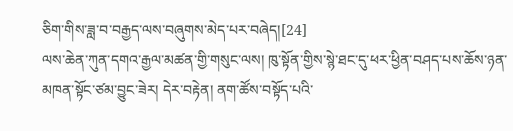ཅིག་གིས་ཟླ་བ་བརྒྱད་ལས་བཞུགས་མེད་པར་བཞེད།[24]
ལས་ཆེན་ཀུན་དགའ་རྒྱལ་མཚན་གྱི་གསུང་ལས། ཁུ་སྟོན་གྱིས་སྙེ་ཐང་དུ་ཕར་ཕྱིན་བཤད་པས་ཆོས་ཉན་མཁན་སྟོང་ཙམ་བྱུང་ཟེར། དེར་བརྟེན། ནག་ཚོས་བསྟོད་པའི་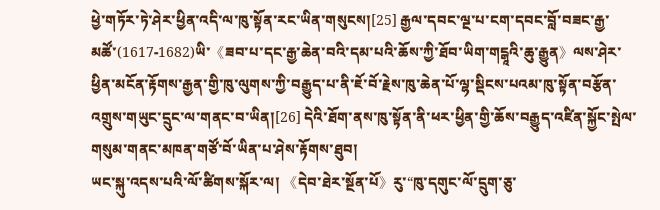ཕྱེ་གཏོར་ཏེ་ཤེར་ཕྱིན་འདི་ལ་ཁུ་སྟོན་རང་ཡིན་གསུངས།[25] རྒྱལ་དབང་ལྔ་པ་ངག་དབང་བློ་བཟང་རྒྱ་མཚོ་(1617-1682)ཡི་《ཟབ་པ་དང་རྒྱ་ཆེན་བའི་དམ་པའི་ཆོས་ཀྱི་ཐོབ་ཡིག་གངྒཱའི་ཆུ་རྒྱུན》ལས་ཤེར་ཕྱིན་མངོན་རྟོགས་རྒྱན་གྱི་ཁུ་ལུགས་ཀྱི་བརྒྱུད་པ་ནི་ཇོ་བོ་རྗེས་ཁུ་ཆེན་པོ་ལྷ་སྡིངས་པའམ་ཁུ་སྟོན་བརྩོན་འགྲུས་གཡུང་དྲུང་ལ་གནང་བ་ཡིན།[26] དེའི་ཐོག་ནས་ཁུ་སྟོན་ནི་ཕར་ཕྱིན་གྱི་ཆོས་བརྒྱུད་འཛིན་སྐྱོང་སྤེལ་གསུམ་གནང་མཁན་གཙོ་བོ་ཡིན་པ་ཤེས་རྟོགས་ཐུབ།
ཡང་སྐུ་འདས་པའི་ལོ་ཚིགས་སྐོར་ལ། 《དེབ་ཐེར་སྔོན་པོ》རུ་“ཁུ་དགུང་ལོ་དྲུག་ཅུ་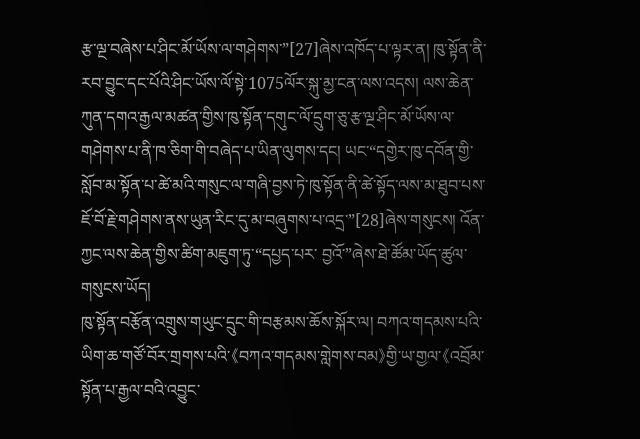རྩ་ལྔ་བཞེས་པ་ཤིང་མོ་ཡོས་ལ་གཤེགས་”[27]ཞེས་འཁོད་པ་ལྟར་ན། ཁུ་སྟོན་ནི་རབ་བྱུང་དང་པོའི་ཤིང་ཡོས་ལོ་སྟེ་1075ལོར་སྐུ་མྱ་ངན་ལས་འདས། ལས་ཆེན་ཀུན་དགའ་རྒྱལ་མཚན་གྱིས་ཁུ་སྟོན་དགུང་ལོ་དྲུག་ཅུ་རྩ་ལྔ་ཤིང་མོ་ཡོས་ལ་གཤེགས་པ་ནི་ཁ་ཅིག་གི་བཞེད་པ་ཡིན་ལུགས་དང། ཡང་“དགྱེར་ཁུ་དབོན་གྱི་སློབ་མ་སྟོན་པ་ཚེ་མའི་གསུང་ལ་གཞི་བྱས་ཏེ་ཁུ་སྟོན་ནི་ཚེ་སྟོད་ལས་མ་ཐུབ་པས་ཇོ་བོ་རྗེ་གཤེགས་ནས་ཡུན་རིང་དུ་མ་བཞུགས་པ་འདྲ་”[28]ཞེས་གསུངས། འོན་ཀྱང་ལས་ཆེན་གྱིས་ཚིག་མཇུག་ཏུ་“དཔྱད་པར་ བྱའོ་”ཞེས་ཐེ་ཚོམ་ཡོད་ཚུལ་གསུངས་ཡོད།
ཁུ་སྟོན་བརྩོན་འགྲུས་གཡུང་དྲུང་གི་བརྩམས་ཆོས་སྐོར་ལ། བཀའ་གདམས་པའི་ཡིག་ཆ་གཙོ་བོར་གྲགས་པའི་《བཀའ་གདམས་གླེགས་བམ》གྱི་ཡ་གྱལ་《འབྲོམ་སྟོན་པ་རྒྱལ་བའི་འབྱུང་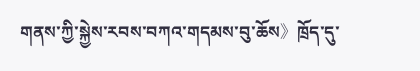གནས་ཀྱི་སྐྱེས་རབས་བཀའ་གདམས་བུ་ཆོས》ཁྲོད་དུ་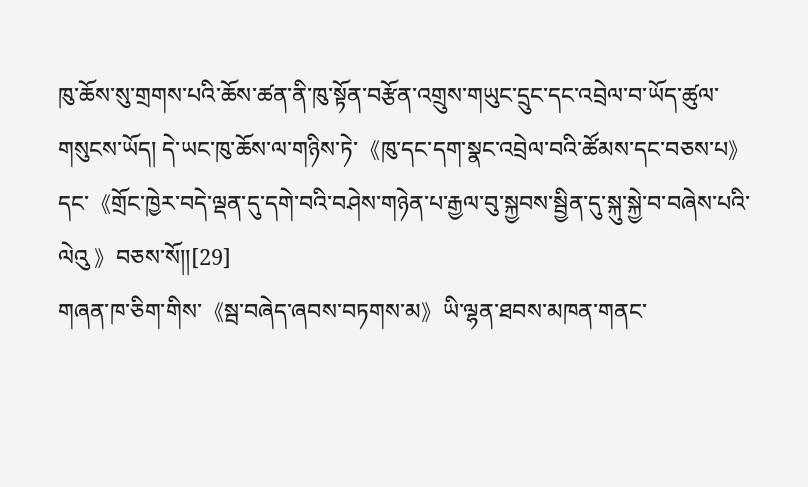ཁུ་ཆོས་སུ་གྲགས་པའི་ཆོས་ཚན་ནི་ཁུ་སྟོན་བརྩོན་འགྲུས་གཡུང་དྲུང་དང་འབྲེལ་བ་ཡོད་ཚུལ་གསུངས་ཡོད། དེ་ཡང་ཁུ་ཆོས་ལ་གཉིས་ཏེ་《ཁུ་དང་དག་སྣང་འབྲེལ་བའི་ཚོམས་དང་བཅས་པ》དང་《གྲོང་ཁྱེར་བདེ་ལྡན་དུ་དགེ་བའི་བཤེས་གཉེན་པ་རྒྱལ་བུ་སྐྱབས་སྦྱིན་དུ་སྐུ་སྐྱེ་བ་བཞེས་པའི་ལེའུ 》བཅས་སོ།།[29]
གཞན་ཁ་ཅིག་གིས་《སྦ་བཞེད་ཞབས་བཏགས་མ》ཡི་ལྷན་ཐབས་མཁན་གནང་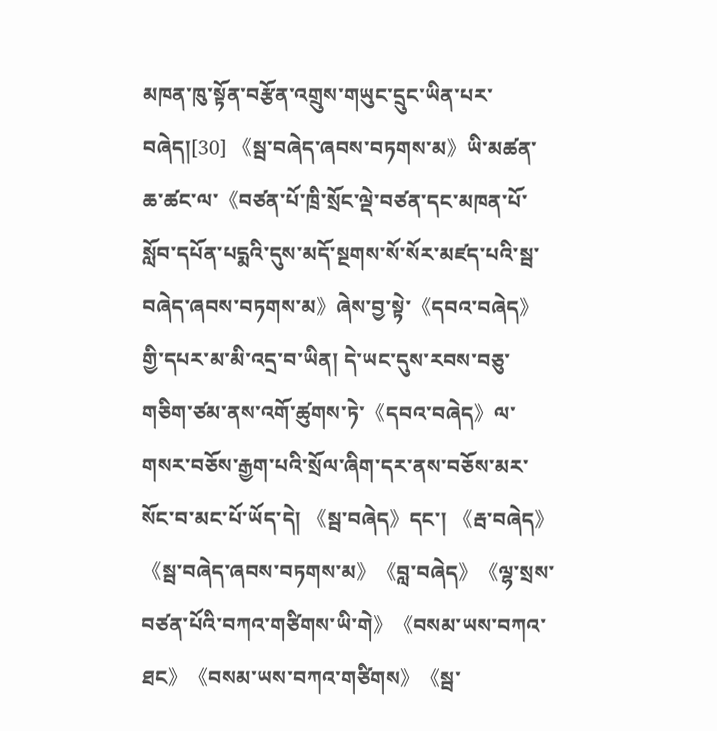མཁན་ཁུ་སྟོན་བརྩོན་འགྲུས་གཡུང་དྲུང་ཡིན་པར་བཞེད།[30] 《སྦ་བཞེད་ཞབས་བཏགས་མ》ཡི་མཚན་ཆ་ཚང་ལ་《བཙན་པོ་ཁྲི་སྲོང་ལྡེ་བཙན་དང་མཁན་པོ་སློབ་དཔོན་པདྨའི་དུས་མདོ་སྔགས་སོ་སོར་མཛད་པའི་སྦ་བཞེད་ཞབས་བཏགས་མ》ཞེས་བྱ་སྟེ་《དབའ་བཞེད》གྱི་དཔར་མ་མི་འདྲ་བ་ཡིན། དེ་ཡང་དུས་རབས་བཅུ་གཅིག་ཙམ་ནས་འགོ་ཚུགས་ཏེ་《དབའ་བཞེད》ལ་གསར་བཅོས་རྒྱག་པའི་སྲོལ་ཞིག་དར་ནས་བཅོས་མར་སོང་བ་མང་པོ་ཡོད་དེ། 《སྦ་བཞེད》དང་། 《རྦ་བཞེད》《སྦ་བཞེད་ཞབས་བཏགས་མ》《བླ་བཞེད》《ལྷ་སྲས་བཙན་པོའི་བཀའ་གཙིགས་ཡི་གེ》《བསམ་ཡས་བཀའ་ཐང》《བསམ་ཡས་བཀའ་གཙིགས》《སྦ་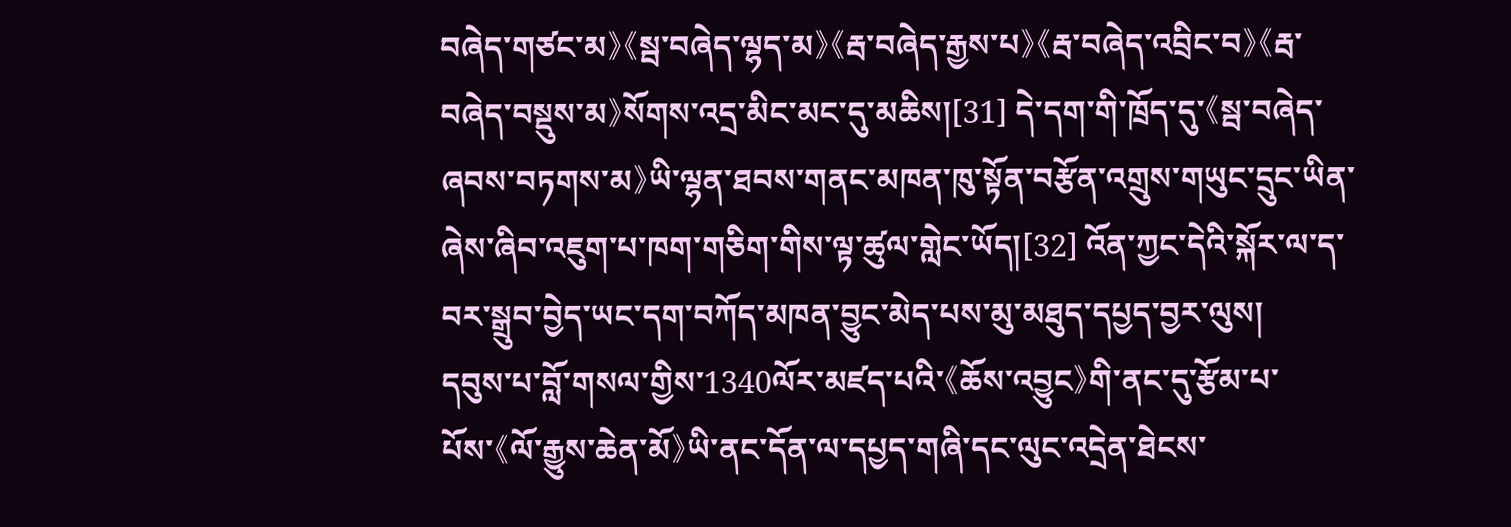བཞེད་གཙང་མ》《སྦ་བཞེད་ལྷད་མ》《རྦ་བཞེད་རྒྱས་པ》《རྦ་བཞེད་འབྲིང་བ》《རྦ་བཞེད་བསྡུས་མ》སོགས་འདྲ་མིང་མང་དུ་མཆིས།[31] དེ་དག་གི་ཁྲོད་དུ་《སྦ་བཞེད་ཞབས་བཏགས་མ》ཡི་ལྷན་ཐབས་གནང་མཁན་ཁུ་སྟོན་བརྩོན་འགྲུས་གཡུང་དྲུང་ཡིན་ཞེས་ཞིབ་འཇུག་པ་ཁག་གཅིག་གིས་ལྟ་ཚུལ་གླེང་ཡོད།[32] འོན་ཀྱང་དེའི་སྐོར་ལ་ད་བར་སྒྲུབ་བྱེད་ཡང་དག་བཀོད་མཁན་བྱུང་མེད་པས་མུ་མཐུད་དཔྱད་བྱར་ལུས།
དབུས་པ་བློ་གསལ་གྱིས་1340ལོར་མཛད་པའི་《ཆོས་འབྱུང》གི་ནང་དུ་རྩོམ་པ་པོས་《ལོ་རྒྱུས་ཆེན་མོ》ཡི་ནང་དོན་ལ་དཔྱད་གཞི་དང་ལུང་འདྲེན་ཐེངས་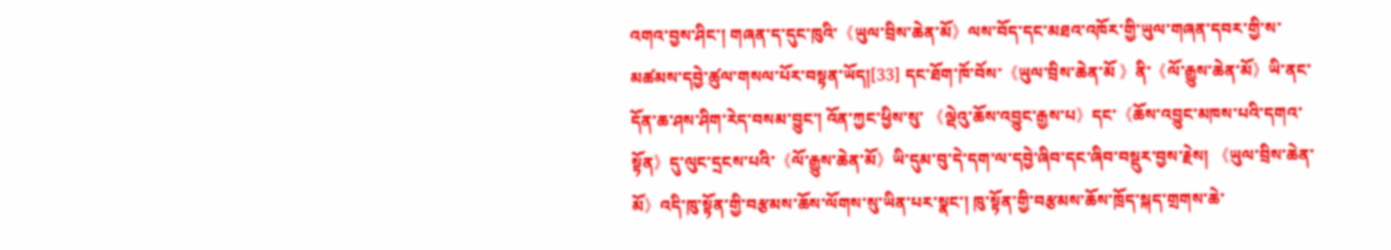འགའ་བྱས་ཤིང་། གཞན་ད་དུང་ཁུའི་《ཡུལ་བྲིས་ཆེན་མོ》ལས་བོད་དང་མཐའ་འཁོར་གྱི་ཡུལ་གཞན་དབར་གྱི་ས་མཚམས་དབྱེ་ཚུལ་གསལ་པོར་བསྟན་ཡོད།[33] དང་ཐོག་ཁོ་བོས་《ཡུལ་བྲིས་ཆེན་མོ 》ནི་《ལོ་རྒྱུས་ཆེན་མོ》ཡི་ནང་དོན་ཆ་ཤས་ཤིག་རེད་བསམ་བྱུང་། འོན་ཀྱང་ཕྱིས་སུ་ 《ལྡེའུ་ཆོས་འབྱུང་རྒྱས་པ》དང་《ཆོས་འབྱུང་མཁས་པའི་དགའ་སྟོན》དུ་ལུང་དྲངས་པའི་《ལོ་རྒྱུས་ཆེན་མོ》ཡི་དུམ་བུ་དེ་དག་ལ་དབྱེ་ཞིབ་དང་ཞིབ་བསྡུར་བྱས་རྗེས། 《ཡུལ་བྲིས་ཆེན་མོ》འདི་ཁུ་སྟོན་གྱི་བརྩམས་ཆོས་ལོགས་སུ་ཡིན་པར་སྣང་། ཁུ་སྟོན་གྱི་བརྩམས་ཆོས་ཁྲོད་སྐད་གྲགས་ཆེ་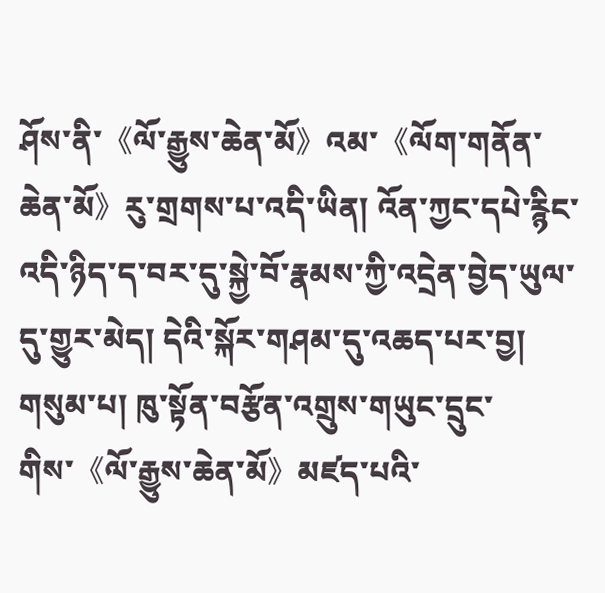ཤོས་ནི་《ལོ་རྒྱུས་ཆེན་མོ》འམ་《ལོག་གནོན་ཆེན་མོ》རུ་གྲགས་པ་འདི་ཡིན། འོན་ཀྱང་དཔེ་རྙིང་འདི་ཉིད་ད་བར་དུ་སྐྱེ་བོ་རྣམས་ཀྱི་འདྲེན་བྱེད་ཡུལ་དུ་གྱུར་མེད། དེའི་སྐོར་གཤམ་དུ་འཆད་པར་བྱ།
གསུམ་པ། ཁུ་སྟོན་བརྩོན་འགྲུས་གཡུང་དྲུང་གིས་《ལོ་རྒྱུས་ཆེན་མོ》མཛད་པའི་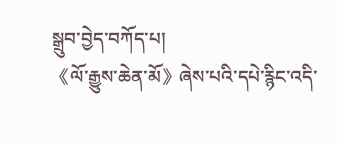སྒྲུབ་བྱེད་བཀོད་པ།
《ལོ་རྒྱུས་ཆེན་མོ》ཞེས་པའི་དཔེ་རྙིང་འདི་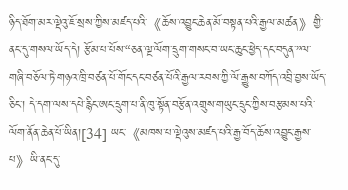ཉིད་ཐོག་མར་ལྡེའུ་ཇོ་སྲས་ཀྱིས་མཛད་པའི་《ཆོས་འབྱུང་ཆེན་མོ་བསྟན་པའི་རྒྱལ་མཚན》གྱི་ནང་དུ་གསལ་ཡོད་དེ། རྩོམ་པ་པོས་“ཅན་ལྔ་ལོག་དྲུག་གསང་བ་ཡང་ཆུང་ཕྱེད་དང་བདུན་”ལ་གཞི་བཅོལ་ཏེ་གཉའ་ཁྲི་བཙན་པོ་གོང་དང་བཙན་པོའི་རྒྱལ་རབས་ཀྱི་ལོ་རྒྱུས་བཀོད་འབྲི་བྱས་ཡོད་ཅིང་། དེ་དག་ལས་དཔེ་རྙིང་ཨང་དྲུག་པ་ནི་ཁུ་སྟོན་བརྩོན་འགྲུས་གཡུང་དྲུང་ཀྱིས་བརྩམས་པའི་ལོག་ནོན་ཆེན་པོ་ཡིན།[34] ཡང་《མཁས་པ་ལྡེའུས་མཛད་པའི་རྒྱ་བོད་ཆོས་འབྱུང་རྒྱས་པ》ཡི་ནང་དུ་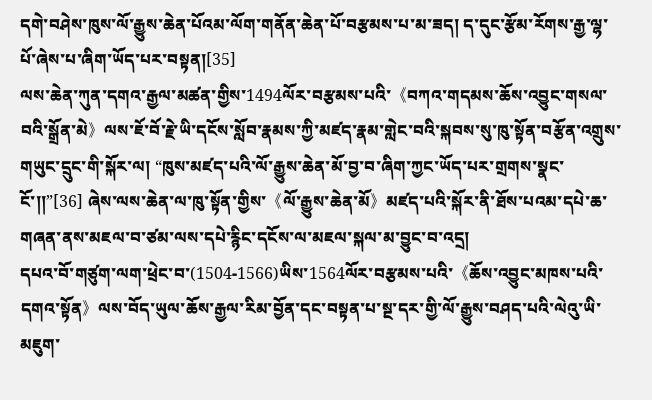དགེ་བཤེས་ཁུས་ལོ་རྒྱུས་ཆེན་པོའམ་ལོག་གནོན་ཆེན་པོ་བརྩམས་པ་མ་ཟད། ད་དུང་རྩོམ་རོགས་རྒྱ་ལྷ་པོ་ཞེས་པ་ཞིག་ཡོད་པར་བསྟན།[35]
ལས་ཆེན་ཀུན་དགའ་རྒྱལ་མཚན་གྱིས་1494ལོར་བརྩམས་པའི་《བཀའ་གདམས་ཆོས་འབྱུང་གསལ་བའི་སྒྲོན་མེ》ལས་ཇོ་བོ་རྗེ་ཡི་དངོས་སློབ་རྣམས་ཀྱི་མཛད་རྣམ་གླེང་བའི་སྐབས་སུ་ཁུ་སྟོན་བརྩོན་འགྲུས་གཡུང་དྲུང་གི་སྐོར་ལ། “ཁུས་མཛད་པའི་ལོ་རྒྱུས་ཆེན་མོ་བྱ་བ་ཞིག་ཀྱང་ཡོད་པར་གྲགས་སྣང་ངོ་།།”[36] ཞེས་ལས་ཆེན་ལ་ཁུ་སྟོན་གྱིས་《ལོ་རྒྱུས་ཆེན་མོ》མཛད་པའི་སྐོར་ནི་ཐོས་པའམ་དཔེ་ཆ་གཞན་ནས་མཇལ་བ་ཙམ་ལས་དཔེ་རྙིང་དངོས་ལ་མཇལ་སྐལ་མ་བྱུང་བ་འདྲ།
དཔའ་བོ་གཙུག་ལག་ཕྲེང་བ་(1504-1566)ཡིས་1564ལོར་བརྩམས་པའི་《ཆོས་འབྱུང་མཁས་པའི་དགའ་སྟོན》ལས་བོད་ཡུལ་ཆོས་རྒྱལ་རིམ་བྱོན་དང་བསྟན་པ་སྔ་དར་གྱི་ལོ་རྒྱུས་བཤད་པའི་ལེའུ་ཡི་མཇུག་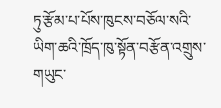ཏུ་རྩོམ་པ་པོས་ཁུངས་བཅོལ་སའི་ཡིག་ཆའི་ཁྲོད་ཁུ་སྟོན་བརྩོན་འགྲུས་གཡུང་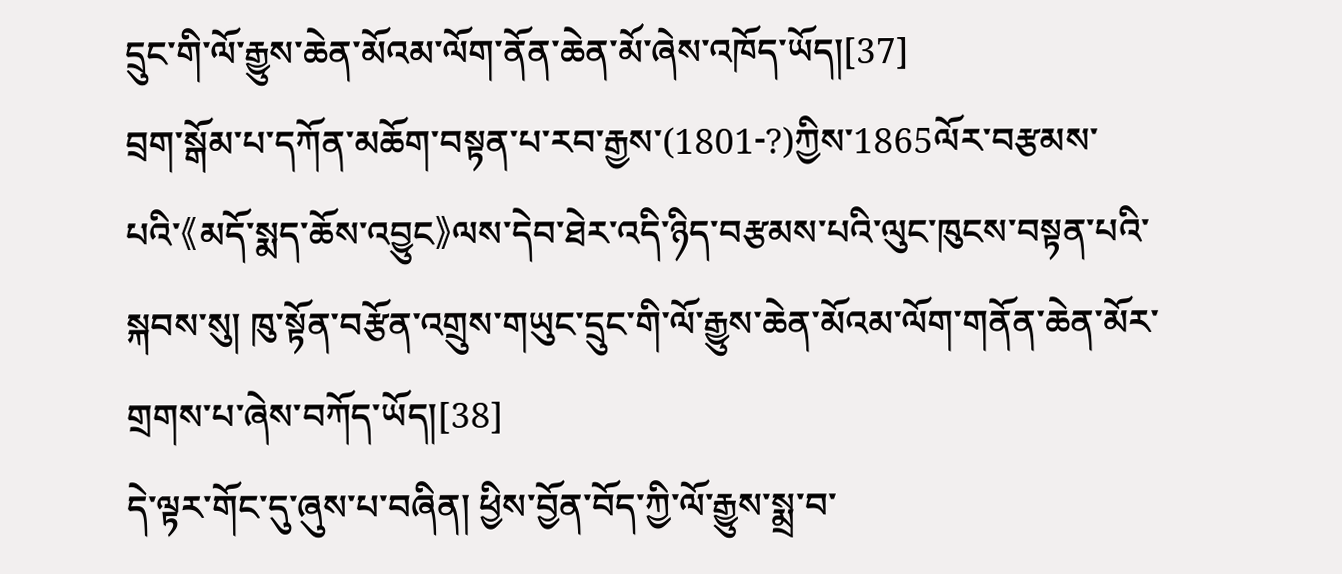དྲུང་གི་ལོ་རྒྱུས་ཆེན་མོའམ་ལོག་ནོན་ཆེན་མོ་ཞེས་འཁོད་ཡོད།[37]
བྲག་སྒོམ་པ་དཀོན་མཆོག་བསྟན་པ་རབ་རྒྱས་(1801-?)ཀྱིས་1865ལོར་བརྩམས་པའི་《མདོ་སྨད་ཆོས་འབྱུང》ལས་དེབ་ཐེར་འདི་ཉིད་བརྩམས་པའི་ལུང་ཁུངས་བསྟན་པའི་སྐབས་སུ། ཁུ་སྟོན་བརྩོན་འགྲུས་གཡུང་དྲུང་གི་ལོ་རྒྱུས་ཆེན་མོའམ་ལོག་གནོན་ཆེན་མོར་གྲགས་པ་ཞེས་བཀོད་ཡོད།[38]
དེ་ལྟར་གོང་དུ་ཞུས་པ་བཞིན། ཕྱིས་བྱོན་བོད་ཀྱི་ལོ་རྒྱུས་སྨྲ་བ་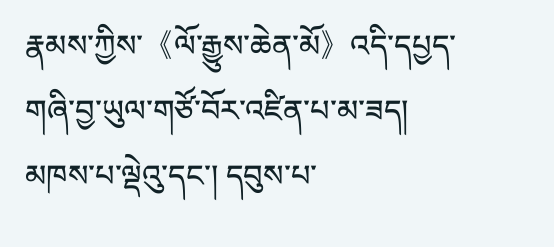རྣམས་ཀྱིས་《ལོ་རྒྱུས་ཆེན་མོ》འདི་དཔྱད་གཞི་བྱ་ཡུལ་གཙོ་བོར་འཛིན་པ་མ་ཟད། མཁས་པ་ལྡེའུ་དང་། དབུས་པ་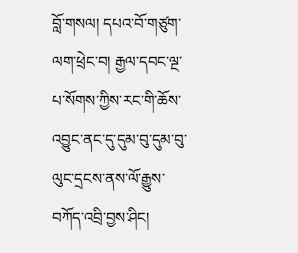བློ་གསལ། དཔའ་བོ་གཙུག་ལག་ཕྲེང་བ། རྒྱལ་དབང་ལྔ་པ་སོགས་ཀྱིས་རང་གི་ཆོས་འབྱུང་ནང་དུ་དུམ་བུ་དུམ་བུ་ལུང་དྲངས་ནས་ལོ་རྒྱུས་བཀོད་འབྲི་བྱས་ཤིང།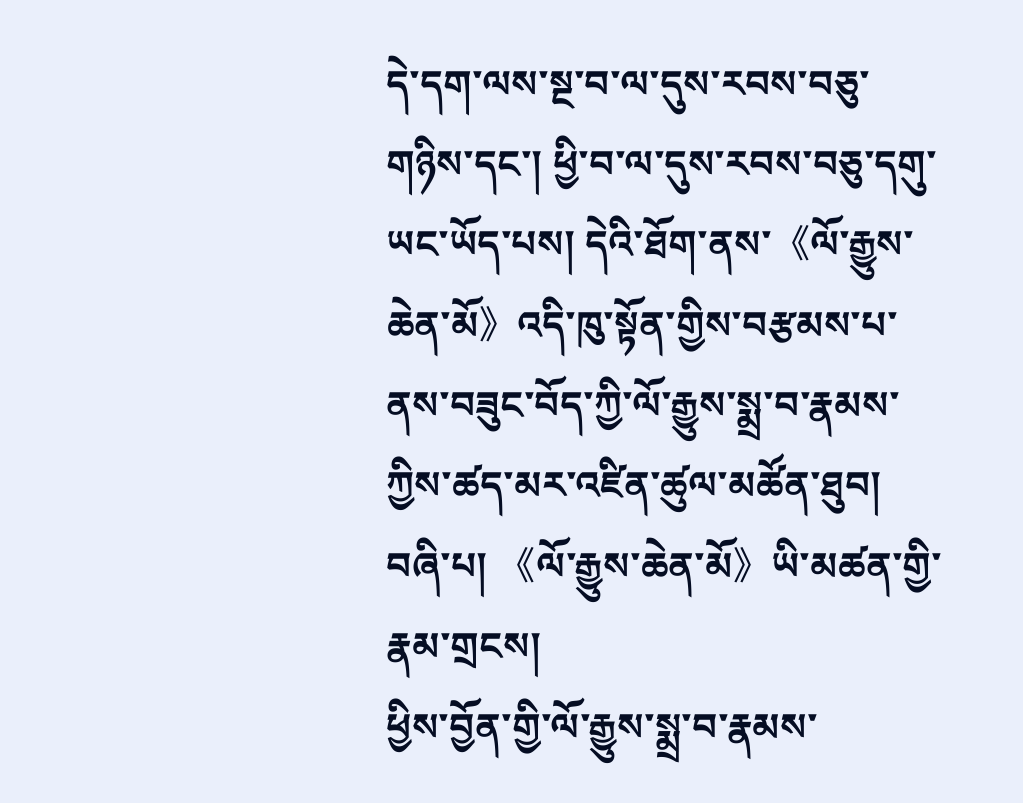དེ་དག་ལས་སྔ་བ་ལ་དུས་རབས་བཅུ་གཉིས་དང་། ཕྱི་བ་ལ་དུས་རབས་བཅུ་དགུ་ཡང་ཡོད་པས། དེའི་ཐོག་ནས་《ལོ་རྒྱུས་ཆེན་མོ》འདི་ཁུ་སྟོན་གྱིས་བརྩམས་པ་ནས་བཟུང་བོད་ཀྱི་ལོ་རྒྱུས་སྨྲ་བ་རྣམས་ཀྱིས་ཚད་མར་འཛིན་ཚུལ་མཚོན་ཐུབ།
བཞི་པ། 《ལོ་རྒྱུས་ཆེན་མོ》ཡི་མཚན་གྱི་རྣམ་གྲངས།
ཕྱིས་བྱོན་གྱི་ལོ་རྒྱུས་སྨྲ་བ་རྣམས་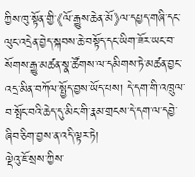ཀྱིས་ཁུ་སྟོན་གྱི་《ལོ་རྒྱུས་ཆེན་མོ》ལ་དཔྱད་གཞི་དང་ལུང་འདྲེན་བྱེད་སྐབས་ཆེ་བསྟོད་དང་ཡིག་ཟོར་ཡང་བ་སོགས་རྒྱུ་མཚན་སྣ་ཚོགས་ལ་དམིགས་ཏེ་མཚན་བྱང་འདྲ་མིན་བཀོལ་སྤྱོད་བྱས་ཡོད་པས། དེ་དག་གི་འཁྲུལ་བ་སྤོང་བའི་ཆེད་དུ་མིང་གི་རྣམ་གྲངས་དེ་དག་ལ་དབྱེ་ཞིབ་ཅིག་བྱས་ན་འདི་ལྟར་ཏེ།
ལྡེའུ་ཇོ་སྲས་ཀྱིས་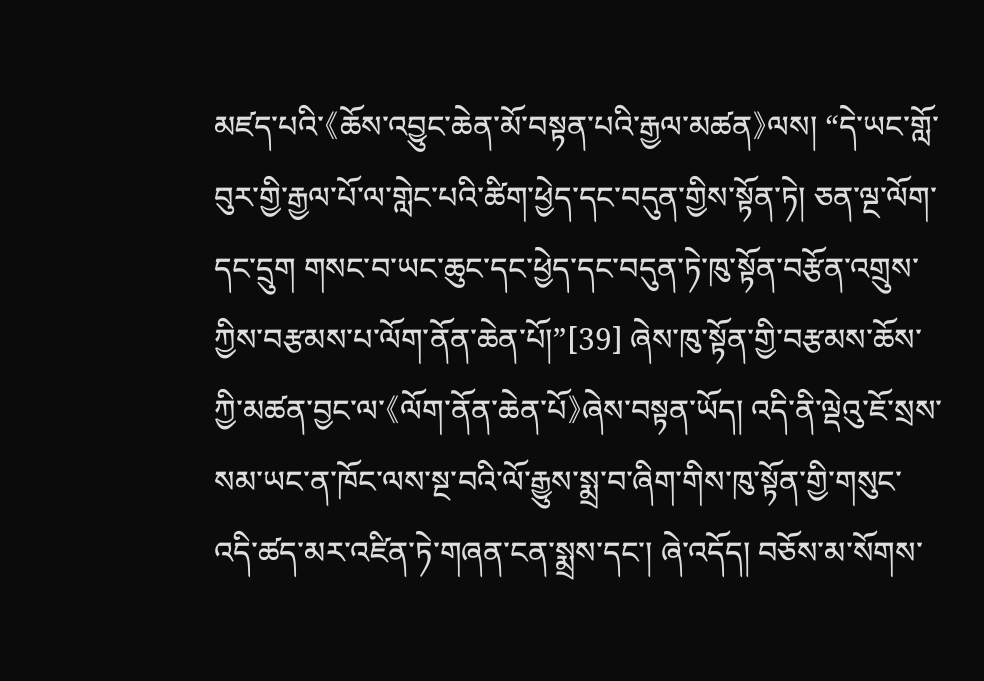མཛད་པའི་《ཆོས་འབྱུང་ཆེན་མོ་བསྟན་པའི་རྒྱལ་མཚན》ལས། “དེ་ཡང་གློ་བུར་གྱི་རྒྱལ་པོ་ལ་གླེང་པའི་ཚིག་ཕྱེད་དང་བདུན་གྱིས་སྟོན་ཏེ། ཅན་ལྔ་ལོག་དང་དྲུག གསང་བ་ཡང་ཆུང་དང་ཕྱེད་དང་བདུན་ཏེ་ཁུ་སྟོན་བརྩོན་འགྲུས་ཀྱིས་བརྩམས་པ་ལོག་ནོན་ཆེན་པོ།”[39] ཞེས་ཁུ་སྟོན་གྱི་བརྩམས་ཆོས་ཀྱི་མཚན་བྱང་ལ་《ལོག་ནོན་ཆེན་པོ》ཞེས་བསྟན་ཡོད། འདི་ནི་ལྡེའུ་ཇོ་སྲས་སམ་ཡང་ན་ཁོང་ལས་སྔ་བའི་ལོ་རྒྱུས་སྨྲ་བ་ཞིག་གིས་ཁུ་སྟོན་གྱི་གསུང་འདི་ཚད་མར་འཛིན་ཏེ་གཞན་ངན་སྨྲས་དང་། ཞེ་འདོད། བཅོས་མ་སོགས་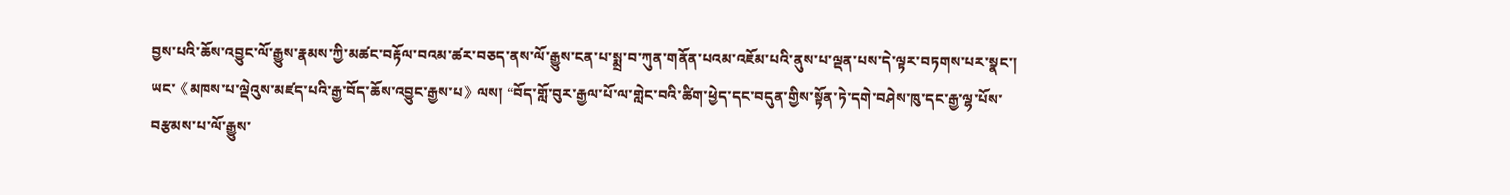བྱས་པའི་ཆོས་འབྱུང་ལོ་རྒྱུས་རྣམས་ཀྱི་མཚང་བརྟོལ་བའམ་ཚར་བཅད་ནས་ལོ་རྒྱུས་ངན་པ་སྨྲ་བ་ཀུན་གནོན་པའམ་འཇོམ་པའི་ནུས་པ་ལྡན་པས་དེ་ལྟར་བཏགས་པར་སྣང་།
ཡང་《མཁས་པ་ལྡེའུས་མཛད་པའི་རྒྱ་བོད་ཆོས་འབྱུང་རྒྱས་པ》ལས། “བོད་གློ་བུར་རྒྱལ་པོ་ལ་གླེང་བའི་ཚིག་ཕྱེད་དང་བདུན་གྱིས་སྟོན་ཏེ་དགེ་བཤེས་ཁུ་དང་རྒྱ་ལྷ་པོས་བརྩམས་པ་ལོ་རྒྱུས་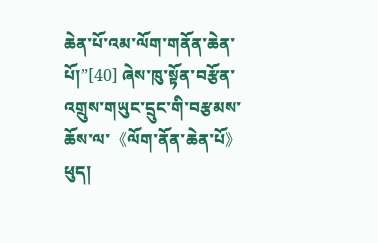ཆེན་པོ་འམ་ལོག་གནོན་ཆེན་པོ།”[40] ཞེས་ཁུ་སྟོན་བརྩོན་འགྲུས་གཡུང་དྲུང་གི་བརྩམས་ཆོས་ལ་《ལོག་ནོན་ཆེན་པོ》ཕུད།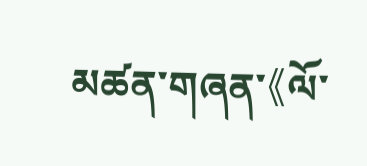མཚན་གཞན་《ལོ་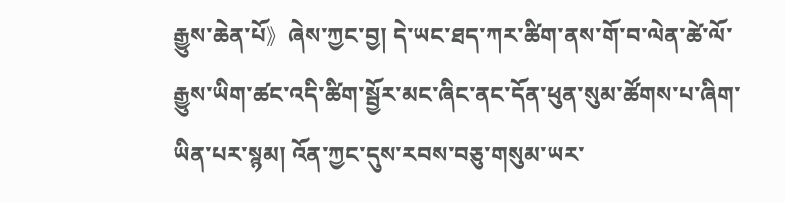རྒྱུས་ཆེན་པོ》ཞེས་ཀྱང་བྱ། དེ་ཡང་ཐད་ཀར་ཚིག་ནས་གོ་བ་ལེན་ཚེ་ལོ་རྒྱུས་ཡིག་ཚང་འདི་ཚིག་སྦྱོར་མང་ཞིང་ནང་དོན་ཕུན་སུམ་ཚོགས་པ་ཞིག་ཡིན་པར་སྙམ། འོན་ཀྱང་དུས་རབས་བཅུ་གསུམ་ཡར་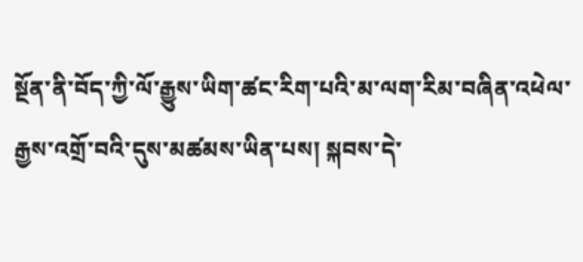སྔོན་ནི་བོད་ཀྱི་ལོ་རྒྱུས་ཡིག་ཚང་རིག་པའི་མ་ལག་རིམ་བཞིན་འཕེལ་རྒྱས་འགྲོ་བའི་དུས་མཚམས་ཡིན་པས། སྐབས་དེ་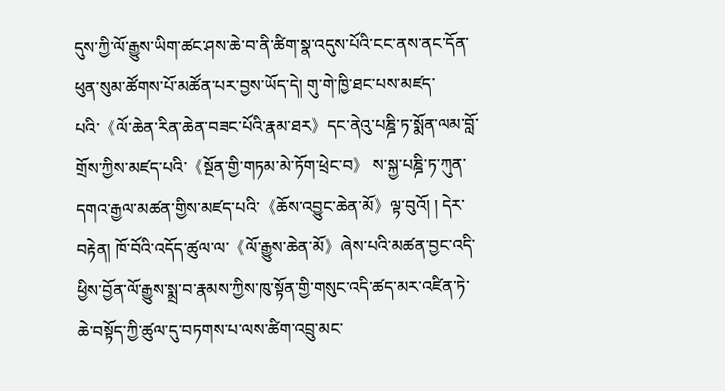དུས་ཀྱི་ལོ་རྒྱུས་ཡིག་ཚང་ཤས་ཆེ་བ་ནི་ཚིག་སྣ་འདུས་པོའི་ངང་ནས་ནང་དོན་ཕུན་སུམ་ཚོགས་པོ་མཚོན་པར་བྱས་ཡོད་དེ། གུ་གེ་ཁྱི་ཐང་པས་མཛད་པའི་《ལོ་ཆེན་རིན་ཆེན་བཟང་པོའི་རྣམ་ཐར》དང་ནེའུ་པཎྜི་ཏ་སྨོན་ལམ་བློ་གྲོས་ཀྱིས་མཛད་པའི་《སྔོན་གྱི་གཏམ་མེ་ཏོག་ཕྲེང་བ》 ས་སྐྱ་པཎྜི་ཏ་ཀུན་དགའ་རྒྱལ་མཚན་གྱིས་མཛད་པའི་《ཆོས་འབྱུང་ཆེན་མོ》ལྟ་བུའོ། ། དེར་བརྟེན། ཁོ་བོའི་འདོད་ཚུལ་ལ་《ལོ་རྒྱུས་ཆེན་མོ》ཞེས་པའི་མཚན་བྱང་འདི་ཕྱིས་བྱོན་ལོ་རྒྱུས་སྨྲ་བ་རྣམས་ཀྱིས་ཁུ་སྟོན་གྱི་གསུང་འདི་ཚད་མར་འཛིན་ཏེ་ཆེ་བསྟོད་ཀྱི་ཚུལ་དུ་བཏགས་པ་ལས་ཚིག་འབྲུ་མང་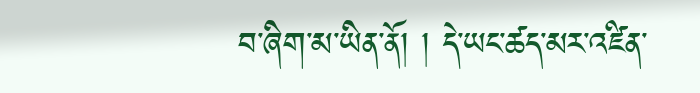བ་ཞིག་མ་ཡིན་ནོ། ། དེ་ཡང་ཚད་མར་འཛིན་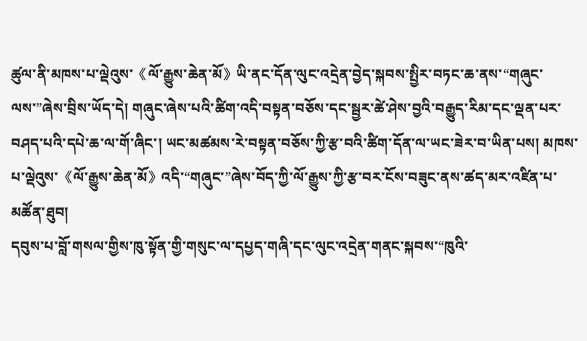ཚུལ་ནི་མཁས་པ་ལྡེའུས་《ལོ་རྒྱུས་ཆེན་མོ》ཡི་ནང་དོན་ལུང་འདྲེན་བྱེད་སྐབས་སྤྱིར་བཏང་ཆ་ནས་“གཞུང་ལས་”ཞེས་བྲིས་ཡོད་དེ། གཞུང་ཞེས་པའི་ཚིག་འདི་བསྟན་བཅོས་དང་སྦྱར་ཚེ་ཤེས་བྱའི་བརྒྱུད་རིམ་དང་ལྡན་པར་བཤད་པའི་དཔེ་ཆ་ལ་གོ་ཞིང་། ཡང་མཚམས་རེ་བསྟན་བཅོས་ཀྱི་རྩ་བའི་ཚིག་དོན་ལ་ཡང་ཟེར་བ་ཡིན་པས། མཁས་པ་ལྡེའུས་《ལོ་རྒྱུས་ཆེན་མོ》འདི་“གཞུང་”ཞེས་བོད་ཀྱི་ལོ་རྒྱུས་ཀྱི་རྩ་བར་ངོས་བཟུང་ནས་ཚད་མར་འཛིན་པ་མཚོན་ཐུབ།
དབུས་པ་བློ་གསལ་གྱིས་ཁུ་སྟོན་གྱི་གསུང་ལ་དཔྱད་གཞི་དང་ལུང་འདྲེན་གནང་སྐབས་“ཁུའི་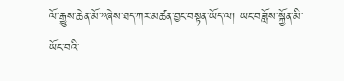ལོ་རྒྱུས་ཆེན་མོ་”ཞེས་ཐད་ཀར་མཚན་བྱང་བསྟན་ཡོད་ལ། ཡང་བཟློས་སྐྱོན་མི་ཡོང་བའི་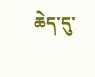ཆེད་དུ་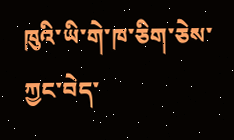ཁུའི་ཡི་གེ་ཁ་ཅིག་ཅེས་ཀྱང་བེད་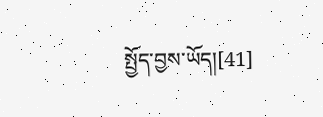སྤྱོད་བྱས་ཡོད།[41]